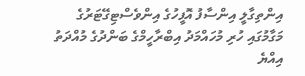އިންތިގާލީ އިންސާފު އޮފީހުގެ އިންވެސްޓިގޭޓަރުގެ މަގާމުގައި ހުރި މުހައްމަދު އިބްރާހީމްގެ ބަންދުގެ މުއްދަތު އިއްޔެ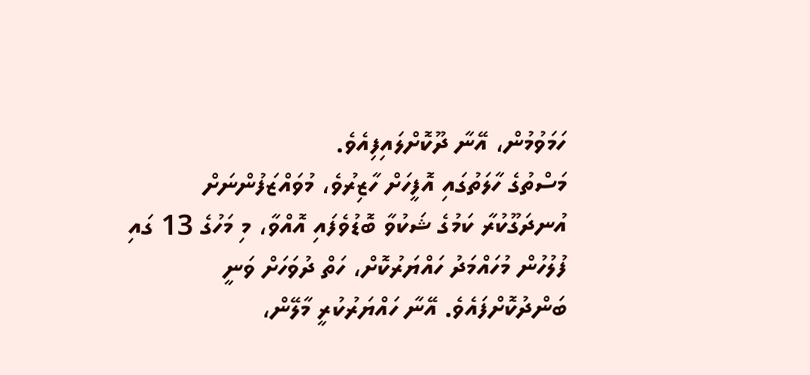ހަމަވުމުން، އޭނާ ދޫކޮށްލައިފިއެވެ.
މަސްތުގެ ހާލަތުގައި އޮފީހަށް ހާޒިރުވެ، މުވައްޒަފުންނަށް އުނދަގޫކުރާ ކަމުގެ ޝަކުވާ ބޮޑުވެފައި އޮއްވާ، މި މަހުގެ 13 ގައި ފުލުހުން މުހައްމަދު ހައްޔަރުކޮށް، ހަތް ދުވަހަށް ވަނީ ބަންދުކޮށްފައެވެ. އޭނާ ހައްޔަރުކުރީ މާލޭން،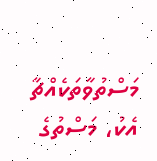މަސްތުވާތަކެއްޗާ އެކު، މަސްތުގެ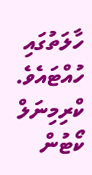ހާލަތުގައި ހުއްޓައެވެ.
ކްރިމިނަލް ކޯޓުން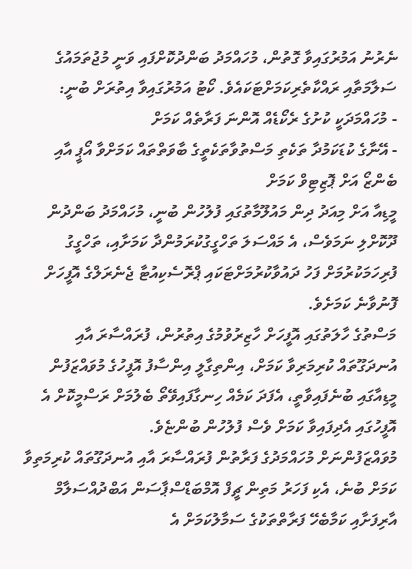ނެރުނު އަމުރުގައިވާ ގޮތުން، މުހައްމަދު ބަންދުކޮށްފައި ވަނީ މުޖުތަމައުގެ ސަލާމަތާއި ރައްކާތެރިކަމަށްޓަކައެވެ. ކޯޓު އަމުރުގައިވާ އިތުރަށް ބުނީ:
- މުހައްމަދަކީ ކުށުގެ ރެކޯޑެއް އޮންނަ ފަރާތެއް ކަމަށް
- އޭނާގެ ކުޑަކަމުދާ ތަކެތި މަސްތުވާތަކެތީގެ ބާވަތްތައް ކަމަށްވާ އޯޕީ އާއި ބެންޒޯ އަށް ޕޮޒިޓިވް ކަމަށް
މީޑިއާ އަށް މިއަދު ދިން މައުލޫމާތުގައި ފުލުހުން ބުނީ، މުހައްމަދު ބަންދުން ދޫކޮށްލި ނަމަވެސް، އެ މައްސަލަ ތަހްގީގުކުރަމުންދާ ކަމަށާއި، ތަހްގީގު ފުރިހަމަކުރުމަށް ފަހު ދައުވާކުރުމަށްޓަކައި ޕްރޮސެކިއުޓާ ޖެނެރަލްގެ އޮފީހަށް ފޮނުވާނެ ކަމަށެވެ.
މަސްތުގެ ހާލަތުގައި އޮފީހަށް ހާޒިރުވުމުގެ އިތުރުން، ފުރައްސާރަ އާއި އުނދަގޫތައް ކުރިމަރިވާ ކަމަށް، އިންތިގާލީ އިންސާފު އޮފީހުގެ މުވައްޒަފުން މީޑިއާގައި ބުނެފައިވާތީ، އެފަދަ ކަމެއް ހިނގާފައިވޭތޯ ބެލުމަށް ރަސްމީކޮށް އެ އޮފީހުގައި އެދިފައިވާ ކަމަށް ވެސް ފުލުހުން ބުންޏެވެ.
މުވައްޒަފުންނަށް މުހައްމަދުގެ ފަރާތުން ފުރައްސާރަ އާއި އުނދަގޫތައް ކުރިމަތިވާ ކަމަށް ބުނެ، އެކި ފަހަރު މަތިން ޗީފް އޮމްބަޑްސްޕާސަން އަބްދުއްސަލާމް އާރިފަށާއި ކަމާބެހޭ ފަރާތްތަކުގެ ސަމާލުކަމަށް އެ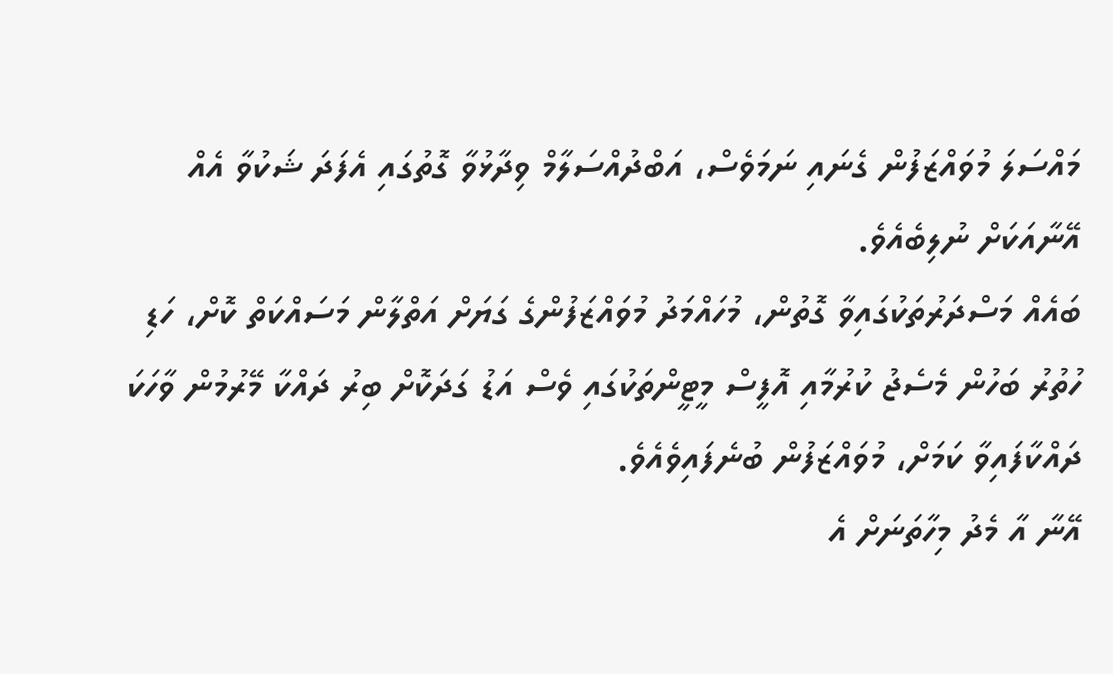މައްސަލަ މުވައްޒަފުން ގެނައި ނަމަވެސް، އަބްދުއްސަލާމް ވިދާޅުވާ ގޮތުގައި އެފަދަ ޝަކުވާ އެއް އޭނާއަކަށް ނުލިބެއެވެ.
ބައެއް މަސްދަރުތަކުގައިވާ ގޮތުން، މުހައްމަދު މުވައްޒަފުންގެ ގަޔަށް އަތްލާން މަސައްކަތް ކޮށް، ހަޑި ހުތުރު ބަހުން މެސެޖު ކުރުމާއި އޮފީސް މީޓީންތަކުގައި ވެސް އަޑު ގަދަކޮށް ބިރު ދައްކާ މޭރުމުން ވާހަކަ ދައްކާފައިވާ ކަމަށް، މުވައްޒަފުން ބުނެފައިވެއެވެ.
އޭނާ އާ މެދު މިހާތަނަށް އެ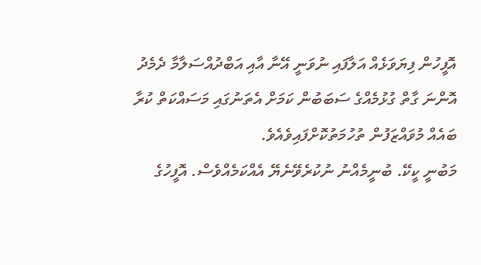އޮފީހުން ފިޔަވަޅެއް އަލާފައި ނުވަނީ އޭނާ އާއި އަބްދުއްސަލާމާ ދެމެދު އޮންނަ ގާތް ގުޅުމެއްގެ ސަބަބުން ކަމަށް އެތަނުގައި މަސައްކަތް ކުރާ ބައެއް މުވައްޒަފުން ތުހުމަތުކޮށްފައިވެއެވެ.
މަބުނީ ކީކޭ. ބުނީމެއްނު ނުކުރެވޭނެޔޭ އެއްކަމެއްވެސް. އޮފީހުގެ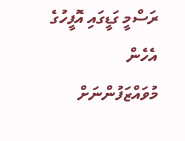ރަސްމީ ގަޑީގައި އޮފީހުގެ އެހެން މުވައްޒަފުންނަށް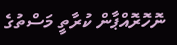ނޮހޮރޮއްޕާން ކުރާތީ މަސްތުގެ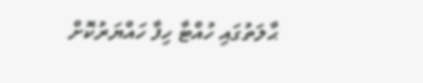ޙާލަތުގައި ހުއްޓާ ހިފާ ހައްޔަރުކޮށް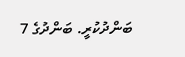ބަންދުކުރީ. ބަންދުގެ 7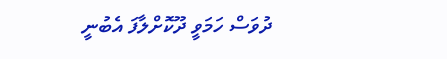ދުވަސް ހަމަވީ ދޫކޮށްލާފަ އެބުނީ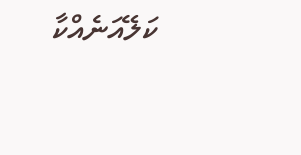ކަލޭއަނެއްކާ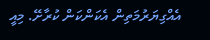އެއްގިޔަރުމަތިން އެކަންކަން ކުރާށޭ. މިއީ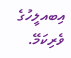އިބއލީހުގެ ވެރިކަމޭ.